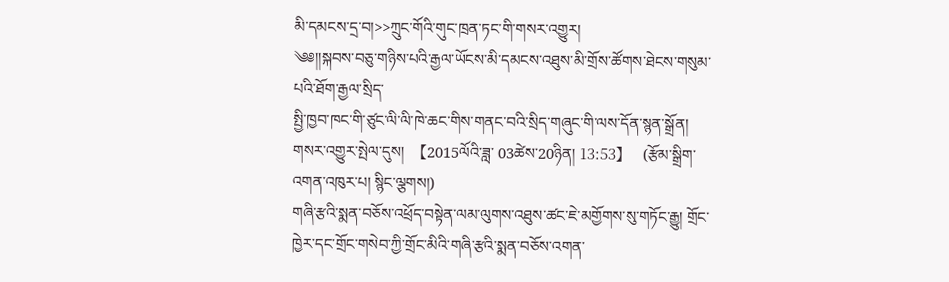མི་དམངས་དྲ་བ།>>ཀྲུང་གོའི་གུང་ཁྲན་ཏང་གི་གསར་འགྱུར།
༄༅།།སྐབས་བཅུ་གཉིས་པའི་རྒྱལ་ཡོངས་མི་དམངས་འཐུས་མི་གྲོས་ཚོགས་ཐེངས་གསུམ་པའི་ཐོག་རྒྱལ་སྲིད་
སྤྱི་ཁྱབ་ཁང་གི་ཙུང་ལི་ལི་ཁེ་ཆང་གིས་གནང་བའི་སྲིད་གཞུང་གི་ལས་དོན་སྙན་སྒྲོན།
གསར་འགྱུར་སྤེལ་དུས།  【2015ལོའི་ཟླ་ 03ཚེས་20ཉིན། 13:53】   (རྩོམ་སྒྲིག་འགན་འཁུར་པ། སྙིང་ལྕགས།)
གཞི་རྩའི་སྨན་བཅོས་འཕྲོད་བསྟེན་ལམ་ལུགས་འཐུས་ཚང་ཇེ་མགྱོགས་སུ་གཏོང་རྒྱུ། གྲོང་ཁྱེར་དང་གྲོང་གསེབ་ཀྱི་གྲོང་མིའི་གཞི་རྩའི་སྨན་བཅོས་འགན་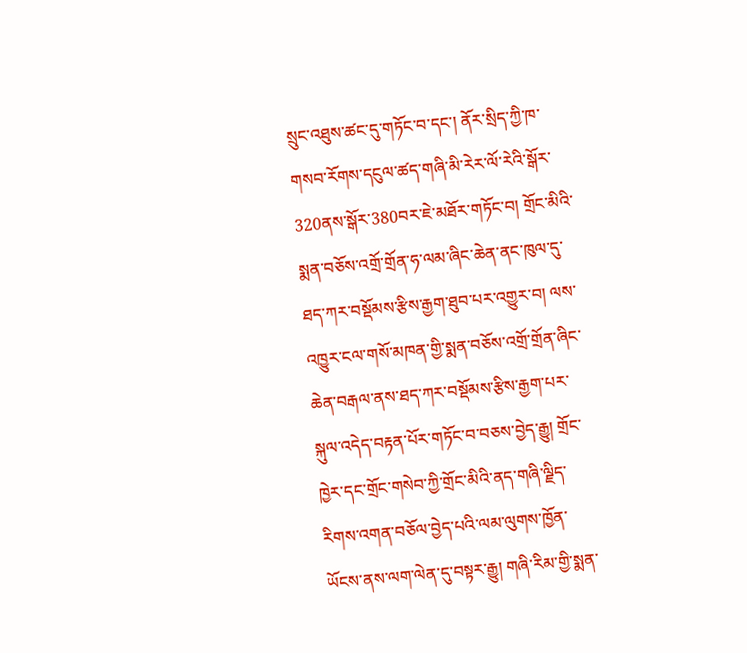སྲུང་འཐུས་ཚང་དུ་གཏོང་བ་དང་། ནོར་སྲིད་ཀྱི་ཁ་གསབ་རོགས་དངུལ་ཚད་གཞི་མི་རེར་ལོ་རེའི་སྒོར་320ནས་སྒོར་380བར་ཇེ་མཐོར་གཏོང་བ། གྲོང་མིའི་སྨན་བཅོས་འགྲོ་གྲོན་ཧ་ལམ་ཞིང་ཆེན་ནང་ཁུལ་དུ་ཐད་ཀར་བསྡོམས་རྩིས་རྒྱག་ཐུབ་པར་འགྱུར་བ། ལས་འཁྱུར་ངལ་གསོ་མཁན་གྱི་སྨན་བཅོས་འགྲོ་གྲོན་ཞིང་ཆེན་བརྒལ་ནས་ཐད་ཀར་བསྡོམས་རྩིས་རྒྱག་པར་སྐུལ་འདེད་བརྟན་པོར་གཏོང་བ་བཅས་བྱེད་རྒྱུ། གྲོང་ཁྱེར་དང་གྲོང་གསེབ་ཀྱི་གྲོང་མིའི་ནད་གཞི་ལྗིད་རིགས་འགན་བཅོལ་བྱེད་པའི་ལམ་ལུགས་ཁྱོན་ཡོངས་ནས་ལག་ལེན་དུ་བསྟར་རྒྱུ། གཞི་རིམ་གྱི་སྨན་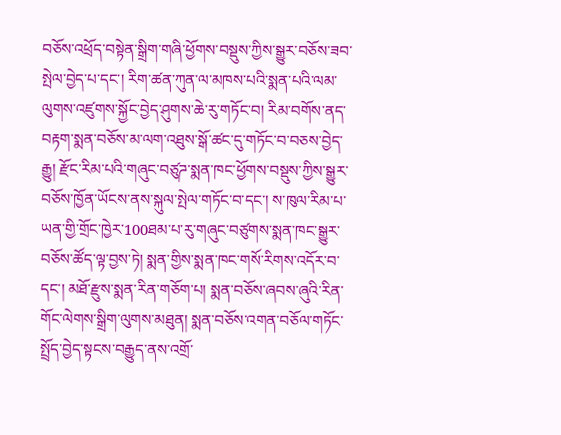བཅོས་འཕྲོད་བསྟེན་སྒྲིག་གཞི་ཕྱོགས་བསྡུས་ཀྱིས་སྒྱུར་བཅོས་ཟབ་སྤེལ་བྱེད་པ་དང་། རིག་ཚན་ཀུན་ལ་མཁས་པའི་སྨན་པའི་ལམ་ལུགས་འཛུགས་སྐྱོང་བྱེད་ཤུགས་ཆེ་རུ་གཏོང་བ། རིམ་བགོས་ནད་བརྟག་སྨན་བཅོས་མ་ལག་འཐུས་སྒོ་ཚང་དུ་གཏོང་བ་བཅས་བྱེད་རྒྱུ། རྫོང་རིམ་པའི་གཞུང་བཙུཌ་སྨན་ཁང་ཕྱོགས་བསྡུས་ཀྱིས་སྒྱུར་བཅོས་ཁྱོན་ཡོངས་ནས་སྐུལ་སྤེལ་གཏོང་བ་དང་། ས་ཁུལ་རིམ་པ་ཡན་གྱི་གྲོང་ཁྱེར་100ཐམ་པ་རུ་གཞུང་བཙུགས་སྨན་ཁང་སྒྱུར་བཅོས་ཚོད་ལྟ་བྱས་ཏེ། སྨན་གྱིས་སྨན་ཁང་གསོ་རིགས་འདོར་བ་དང་། མཐོ་རྫུས་སྨན་རིན་གཅོག་པ། སྨན་བཅོས་ཞབས་ཞུའི་རིན་གོང་ལེགས་སྒྲིག་ལུགས་མཐུན། སྨན་བཅོས་འགན་བཅོལ་གཏོང་སྤྲོད་བྱེད་སྟངས་བརྒྱུད་ནས་འགྲོ་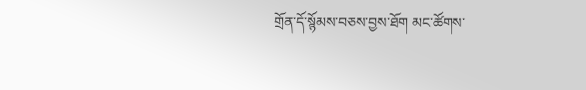གྲོན་དོ་སྙོམས་བཅས་བྱས་ཐོག མང་ཚོགས་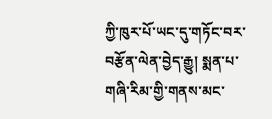ཀྱི་ཁུར་པོ་ཡང་དུ་གཏོང་བར་བརྩོན་ལེན་བྱེད་རྒྱུ། སྨན་པ་གཞི་རིམ་གྱི་གནས་མང་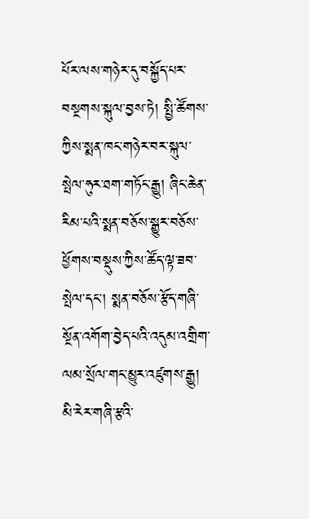པོར་ལས་གཉེར་དུ་བསྐྱོད་པར་བསྔགས་སྐུལ་བྱས་ཏེ། སྤྱི་ཚོགས་ཀྱིས་སྨན་ཁང་གཉེར་བར་སྐུལ་སྤེལ་ཧུར་ཐག་གཏོང་རྒྱུ། ཞིང་ཆེན་རིམ་པའི་སྨན་བཅོས་སྒྱུར་བཅོས་ཕྱོགས་བསྡུས་ཀྱིས་ཚོད་ལྟ་ཟབ་སྤེལ་དང་། སྨན་བཅོས་རྩོད་གཞི་སྔོན་འགོག་བྱེད་པའི་འདུམ་འགྲིག་ལམ་སྲོལ་གང་མྱུར་འཛུགས་རྒྱུ། མི་རེར་གཞི་རྩའི་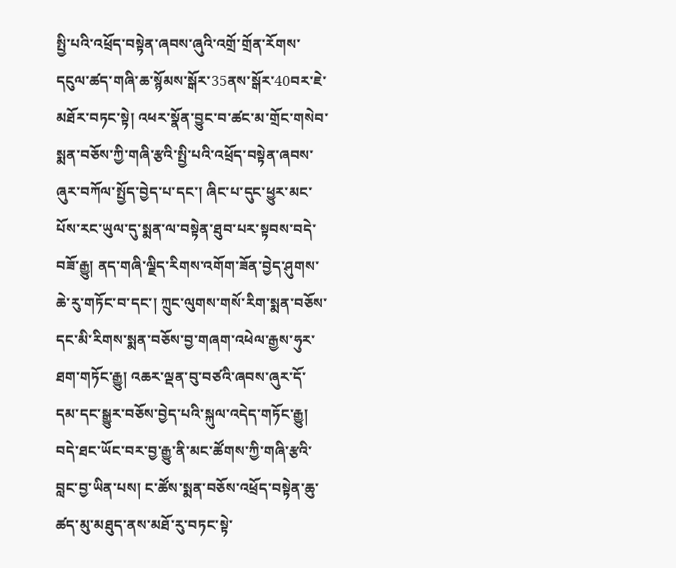སྤྱི་པའི་འཕྲོད་བསྟེན་ཞབས་ཞུའི་འགྲོ་གྲོན་རོགས་དངུལ་ཚད་གཞི་ཆ་སྙོམས་སྒོར་35ནས་སྒོར་40བར་ཇེ་མཐོར་བཏང་སྟེ། འཕར་སྣོན་བྱུང་བ་ཚང་མ་གྲོང་གསེབ་སྨན་བཅོས་ཀྱི་གཞི་རྩའི་སྤྱི་པའི་འཕྲོད་བསྟེན་ཞབས་ཞུར་བཀོལ་སྤྱོད་བྱེད་པ་དང་། ཞིང་པ་དུང་ཕྱུར་མང་པོས་རང་ཡུལ་དུ་སྨན་ལ་བསྟེན་ཐུབ་པར་སྟབས་བདེ་བཟོ་རྒྱུ། ནད་གཞི་ལྗིད་རིགས་འགོག་ཟོན་བྱེད་ཤུགས་ཆེ་རུ་གཏོང་བ་དང་། ཀྲུང་ལུགས་གསོ་རིག་སྨན་བཅོས་དང་མི་རིགས་སྨན་བཅོས་བྱ་གཞག་འཕེལ་རྒྱས་ཧུར་ཐག་གཏོང་རྒྱུ། འཆར་ལྡན་བུ་བཙའི་ཞབས་ཞུར་དོ་དམ་དང་སྒྱུར་བཅོས་བྱེད་པའི་སྐུལ་འདེད་གཏོང་རྒྱུ། བདེ་ཐང་ཡོང་བར་བྱ་རྒྱུ་ནི་མང་ཚོགས་ཀྱི་གཞི་རྩའི་བླང་བྱ་ཡིན་པས། ང་ཚོས་སྨན་བཅོས་འཕྲོད་བསྟེན་ཆུ་ཚད་མུ་མཐུད་ནས་མཐོ་རུ་བཏང་སྟེ་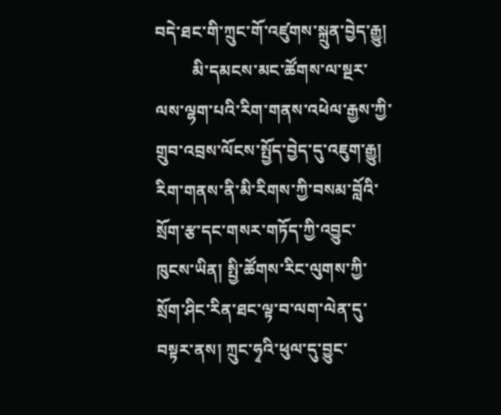བདེ་ཐང་གི་ཀྲུང་གོ་འཛུགས་སྐྲུན་བྱེད་རྒྱུ།
         མི་དམངས་མང་ཚོགས་ལ་སྔར་ལས་ལྷག་པའི་རིག་གནས་འཕེལ་རྒྱས་ཀྱི་གྲུབ་འབྲས་ལོངས་སྤྱོད་བྱེད་དུ་འཇུག་རྒྱུ། རིག་གནས་ནི་མི་རིགས་ཀྱི་བསམ་བློའི་སྲོག་རྩ་དང་གསར་གཏོད་ཀྱི་འབྱུང་ཁུངས་ཡིན། སྤྱི་ཚོགས་རིང་ལུགས་ཀྱི་སྲོག་ཤིང་རིན་ཐང་ལྟ་བ་ལག་ལེན་དུ་བསྟར་ནས། ཀྲུང་ཧྭའི་ཕུལ་དུ་བྱུང་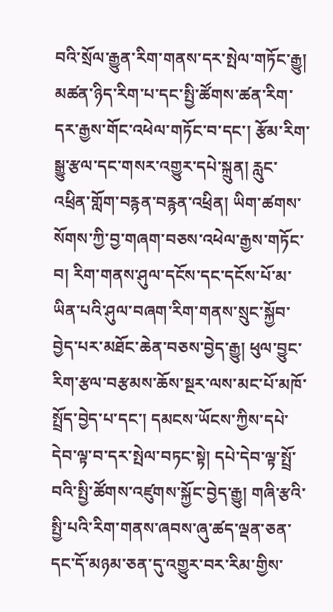བའི་སྲོལ་རྒྱུན་རིག་གནས་དར་སྤེལ་གཏོང་རྒྱུ། མཚན་ཉིད་རིག་པ་དང་སྤྱི་ཚོགས་ཚན་རིག་དར་རྒྱས་གོང་འཕེལ་གཏོང་བ་དང་། རྩོམ་རིག་སྒྱུ་རྩལ་དང་གསར་འགྱུར་དཔེ་སྐྲུན། རླུང་འཕྲིན་གློག་བརྙན་བརྙན་འཕྲིན། ཡིག་ཚགས་སོགས་ཀྱི་བྱ་གཞག་བཅས་འཕེལ་རྒྱས་གཏོང་བ། རིག་གནས་ཤུལ་དངོས་དང་དངོས་པོ་མ་ཡིན་པའི་ཤུལ་བཞག་རིག་གནས་སྲུང་སྐྱོབ་བྱེད་པར་མཐོང་ཆེན་བཅས་བྱེད་རྒྱུ། ཕུལ་བྱུང་རིག་རྩལ་བརྩམས་ཆོས་སྔར་ལས་མང་པོ་མཁོ་སྤྲོད་བྱེད་པ་དང་། དམངས་ཡོངས་ཀྱིས་དཔེ་དེབ་ལྟ་བ་དར་སྤེལ་བཏང་སྟེ། དཔེ་དེབ་ལྟ་སྤྲོ་བའི་སྤྱི་ཚོགས་འཛུགས་སྐྱོང་བྱེད་རྒྱུ། གཞི་རྩའི་སྤྱི་པའི་རིག་གནས་ཞབས་ཞུ་ཚད་ལྡན་ཅན་དང་དོ་མཉམ་ཅན་དུ་འགྱུར་བར་རིམ་གྱིས་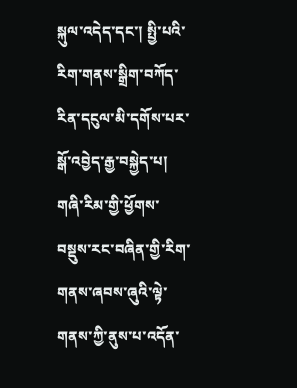སྐུལ་འདེད་དང་། སྤྱི་པའི་རིག་གནས་སྒྲིག་བཀོད་རིན་དངུལ་མི་དགོས་པར་སྒོ་འབྱེད་རྒྱ་བསྐྱེད་པ། གཞི་རིམ་གྱི་ཕྱོགས་བསྡུས་རང་བཞིན་གྱི་རིག་གནས་ཞབས་ཞུའི་ལྟེ་གནས་ཀྱི་ནུས་པ་འདོན་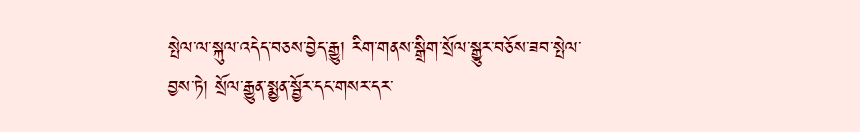སྤེལ་ལ་སྐུལ་འདེད་བཅས་བྱེད་རྒྱུ། རིག་གནས་སྒྲིག་སྲོལ་སྒྱུར་བཅོས་ཟབ་སྤེལ་བྱས་ཏེ། སྲོལ་རྒྱུན་སྨྱན་སྦྱོར་དང་གསར་དར་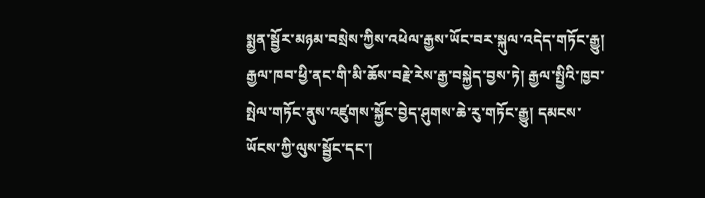སྨྱན་སྦྱོར་མཉམ་བསྲེས་ཀྱིས་འཕེལ་རྒྱས་ཡོང་བར་སྐུལ་འདེད་གཏོང་རྒྱུ། རྒྱལ་ཁབ་ཕྱི་ནང་གི་མི་ཆོས་བརྗེ་རེས་རྒྱ་བསྐྱེད་བྱས་ཏེ། རྒྱལ་སྤྱིའི་ཁྱབ་སྤེལ་གཏོང་ནུས་འཛུགས་སྐྱོང་བྱེད་ཤུགས་ཆེ་རུ་གཏོང་རྒྱུ། དམངས་ཡོངས་ཀྱི་ལུས་སྦྱོང་དང་།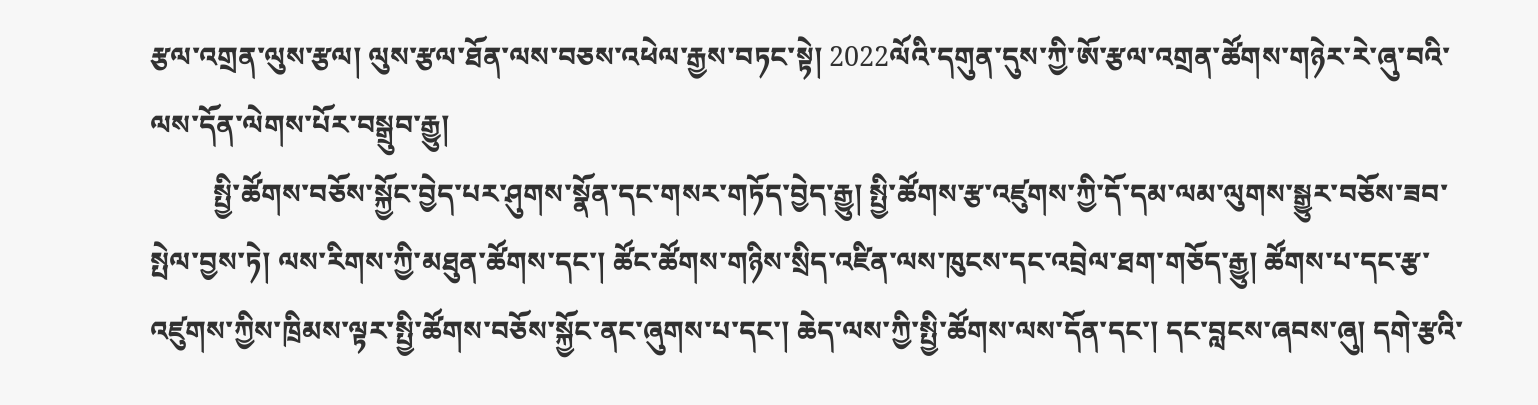རྩལ་འགྲན་ལུས་རྩལ། ལུས་རྩལ་ཐོན་ལས་བཅས་འཕེལ་རྒྱས་བཏང་སྟེ། 2022ལོའི་དགུན་དུས་ཀྱི་ཨོ་རྩལ་འགྲན་ཚོགས་གཉེར་རེ་ཞུ་བའི་ལས་དོན་ལེགས་པོར་བསྒྲུབ་རྒྱུ།
         སྤྱི་ཚོགས་བཅོས་སྐྱོང་བྱེད་པར་ཤུགས་སྣོན་དང་གསར་གཏོད་བྱེད་རྒྱུ། སྤྱི་ཚོགས་རྩ་འཛུགས་ཀྱི་དོ་དམ་ལམ་ལུགས་སྒྱུར་བཅོས་ཟབ་སྤེལ་བྱས་ཏེ། ལས་རིགས་ཀྱི་མཐུན་ཚོགས་དང་། ཚོང་ཚོགས་གཉིས་སྲིད་འཛིན་ལས་ཁུངས་དང་འབྲེལ་ཐག་གཅོད་རྒྱུ། ཚོགས་པ་དང་རྩ་འཛུགས་ཀྱིས་ཁྲིམས་ལྟར་སྤྱི་ཚོགས་བཅོས་སྐྱོང་ནང་ཞུགས་པ་དང་། ཆེད་ལས་ཀྱི་སྤྱི་ཚོགས་ལས་དོན་དང་། དང་བླངས་ཞབས་ཞུ། དགེ་རྩའི་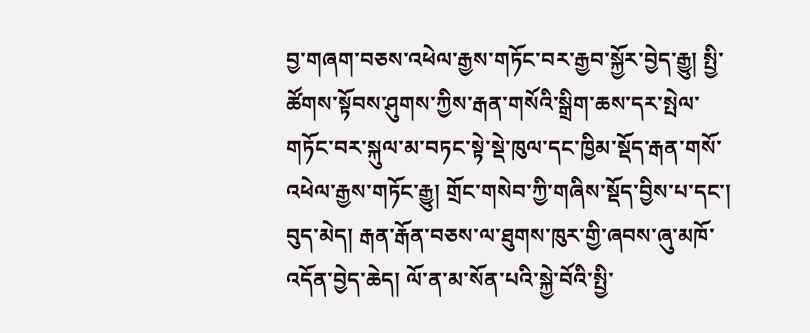བྱ་གཞག་བཅས་འཕེལ་རྒྱས་གཏོང་བར་རྒྱབ་སྐྱོར་བྱེད་རྒྱུ། སྤྱི་ཚོགས་སྟོབས་ཤུགས་ཀྱིས་རྒན་གསོའི་སྒྲིག་ཆས་དར་སྤེལ་གཏོང་བར་སྐུལ་མ་བཏང་སྟེ་སྡེ་ཁུལ་དང་ཁྱིམ་སྡོད་རྒན་གསོ་འཕེལ་རྒྱས་གཏོང་རྒྱུ། གྲོང་གསེབ་ཀྱི་གཞིས་སྡོད་བྱིས་པ་དང་། བུད་མེད། རྒན་རྒོན་བཅས་ལ་ཐུགས་ཁུར་གྱི་ཞབས་ཞུ་མཁོ་འདོན་བྱེད་ཆེད། ལོ་ན་མ་སོན་པའི་སྐྱེ་བོའི་སྤྱི་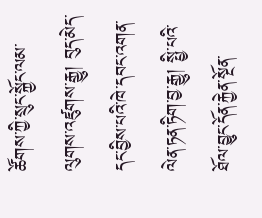ཚོགས་ཀྱི་སྲུང་སྐྱོང་ལམ་ལུགས་འཛུགས་རྒྱུ། བུད་མེད་དང་བྱིས་པའི་ཁེ་དབང་འགན་ལེན་ཏན་ཏིག་བྱ་རྒྱུ། སྤྱི་པའི་ཐོལ་བྱུང་དོན་རྐྱེན་སྔོན་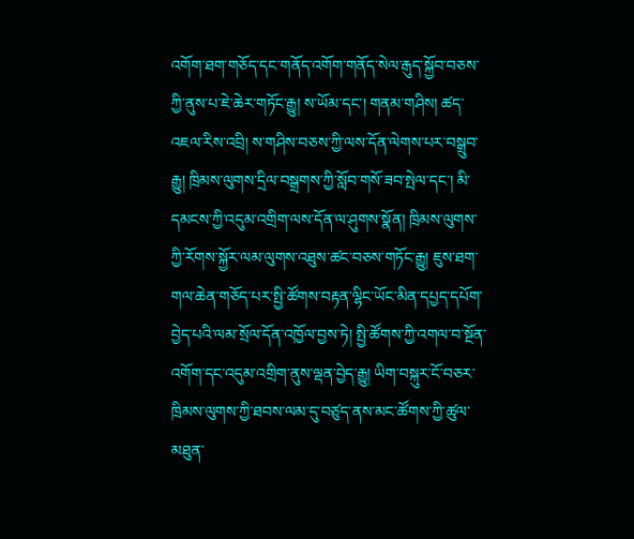འགོག་ཐག་གཅོད་དང་གནོད་འགོག་གནོད་སེལ་རྒུད་སྐྱོབ་བཅས་ཀྱི་ནུས་པ་ཇེ་ཆེར་གཏོང་རྒྱུ། ས་ཡོམ་དང་། གནམ་གཤིས། ཚད་འཇལ་རིས་འབྲི། ས་གཤིས་བཅས་ཀྱི་ལས་དོན་ལེགས་པར་བསྒྲུབ་རྒྱུ། ཁྲིམས་ལུགས་དྲིལ་བསྒྲགས་ཀྱི་སློབ་གསོ་ཟབ་སྤེལ་དང་། མི་དམངས་ཀྱི་འདུམ་འགྲིག་ལས་དོན་ལ་ཤུགས་སྣོན། ཁྲིམས་ལུགས་ཀྱི་རོགས་སྐྱོར་ལམ་ལུགས་འཐུས་ཚང་བཅས་གཏོང་རྒྱུ། ཇུས་ཐག་གལ་ཆེན་གཅོད་པར་སྤྱི་ཚོགས་བརྟན་ལྷིང་ཡོང་མིན་དཔྱད་དཔོག་བྱེད་པའི་ལམ་སྲོལ་དོན་འཁྱོལ་བྱས་ཏེ། སྤྱི་ཚོགས་ཀྱི་འགལ་བ་སྔོན་འགོག་དང་འདུམ་འགྲིག་ནུས་ལྡན་བྱེད་རྒྱུ། ཡིག་བསྐུར་ངོ་བཅར་ཁྲིམས་ལུགས་ཀྱི་ཐབས་ལམ་དུ་བཙུད་ནས་མང་ཚོགས་ཀྱི་ཚུལ་མཐུན་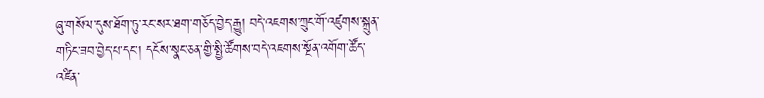ཞུ་གསོལ་དུས་ཐོག་ཏུ་རང་སར་ཐག་གཅོད་བྱེད་རྒྱུ། བདེ་འཇགས་ཀྲུང་གོ་འཛུགས་སྐྲུན་གཏིང་ཟབ་བྱེད་པ་དང་། དངོས་སྣང་ཅན་གྱི་སྤྱི་ཚོགས་བདེ་འཇགས་སྔོན་འགོག་ཚོད་འཛིན་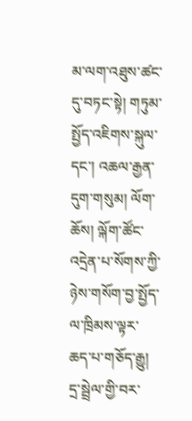མ་ལག་འཐུས་ཚང་དུ་བཏང་སྟེ། གཏུམ་སྤྱོད་འཇིགས་སྐུལ་དང་། འཆལ་རྒྱན་དུག་གསུམ། ལོག་ཆོས། ལྐོག་ཚོང་འདྲེན་པ་སོགས་ཀྱི་ཉེས་གསོག་བྱ་སྤྱོད་ལ་ཁྲིམས་ལྟར་ཆད་པ་གཅོད་རྒྱུ། དྲ་སྦྲེལ་གྱི་བར་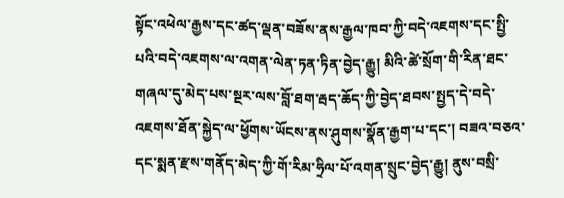སྟོང་འཕེལ་རྒྱས་དང་ཚད་ལྡན་བཟོས་ནས་རྒྱལ་ཁབ་ཀྱི་བདེ་འཇགས་དང་སྤྱི་པའི་བདེ་འཇགས་ལ་འགན་ལེན་ཏན་ཏིན་བྱེད་རྒྱུ། མིའི་ཚེ་སྲོག་གི་རིན་ཐང་གཞལ་དུ་མེད་པས་སྔར་ལས་བློ་ཐག་རྦད་ཆོད་ཀྱི་བྱེད་ཐབས་སྤྱད་དེ་བདེ་འཇགས་ཐོན་སྐྱེད་ལ་ཕྱོགས་ཡོངས་ནས་ཤུགས་སྣོན་རྒྱག་པ་དང་། བཟའ་བཅའ་དང་སྨན་རྫས་གནོད་མེད་ཀྱི་གོ་རིམ་ཧྲིལ་པོ་འགན་སྲུང་བྱེད་རྒྱུ། ནུས་བསྲི་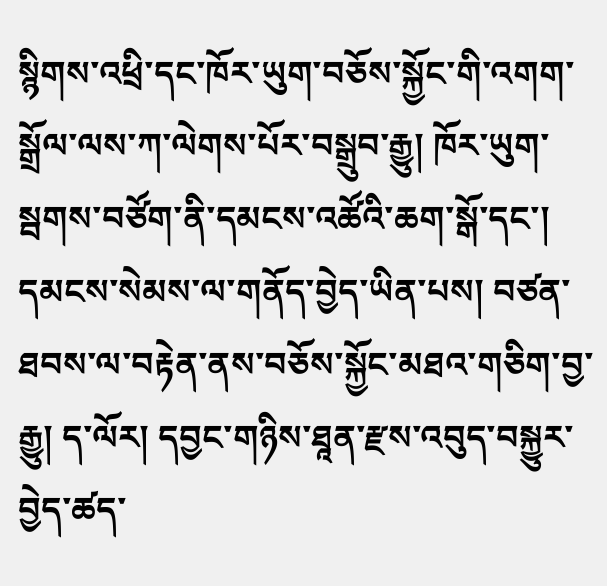སྙིགས་འཕྲི་དང་ཁོར་ཡུག་བཅོས་སྐྱོང་གི་འགག་སྒྲོལ་ལས་ཀ་ལེགས་པོར་བསྒྲུབ་རྒྱུ། ཁོར་ཡུག་སྦགས་བཙོག་ནི་དམངས་འཚོའི་ཆག་སྒོ་དང་། དམངས་སེམས་ལ་གནོད་བྱེད་ཡིན་པས། བཙན་ཐབས་ལ་བརྟེན་ནས་བཅོས་སྐྱོང་མཐའ་གཅིག་བྱ་རྒྱུ། ད་ལོར། དབྱང་གཉིས་ཐཱན་རྫས་འབུད་བསྐྱུར་བྱེད་ཚད་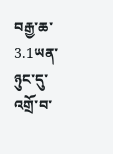བརྒྱ་ཆ་3.1ཡན་ཉུང་དུ་འགྲོ་བ་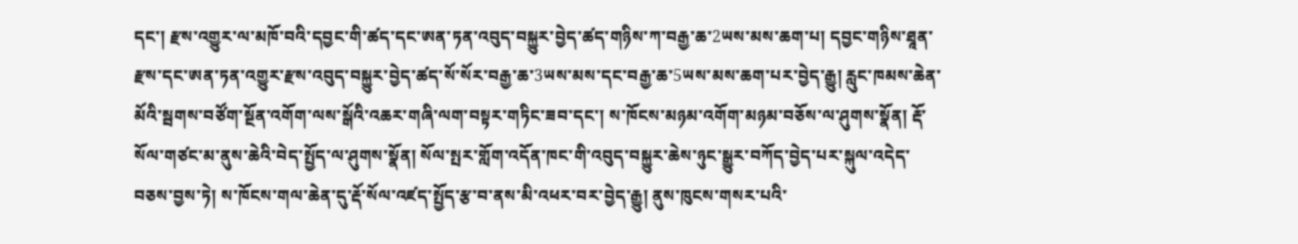དང་། རྫས་འགྱུར་ལ་མཁོ་བའི་དབྱང་གི་ཚད་དང་ཨན་ཏན་འབུད་བསྐྱུར་བྱེད་ཚད་གཉིས་ཀ་བརྒྱ་ཆ་2ཡས་མས་ཆག་པ། དབྱང་གཉིས་ཐཱན་རྫས་དང་ཨན་ཏན་འགྱུར་རྫས་འབུད་བསྐྱུར་བྱེད་ཚད་སོ་སོར་བརྒྱ་ཆ་3ཡས་མས་དང་བརྒྱ་ཆ་5ཡས་མས་ཆག་པར་བྱེད་རྒྱུ། རླུང་ཁམས་ཆེན་མོའི་སྦགས་བཙོག་སྔོན་འགོག་ལས་སྒོའི་འཆར་གཞི་ལག་བསྟར་གཏིང་ཟབ་དང་། ས་ཁོངས་མཉམ་འགོག་མཉམ་བཅོས་ལ་ཤུགས་སྣོན། རྡོ་སོལ་གཙང་མ་ནུས་ཆེའི་བེད་སྤྱོད་ལ་ཤུགས་སྣོན། སོལ་སྤར་གློག་འདོན་ཁང་གི་འབུད་བསྐྱུར་ཆེས་ཉུང་སྒྱུར་བཀོད་བྱེད་པར་སྐུལ་འདེད་བཅས་བྱས་ཏེ། ས་ཁོངས་གལ་ཆེན་དུ་རྡོ་སོལ་འཛད་སྤྱོད་རྩ་བ་ནས་མི་འཕར་བར་བྱེད་རྒྱུ། ནུས་ཁུངས་གསར་པའི་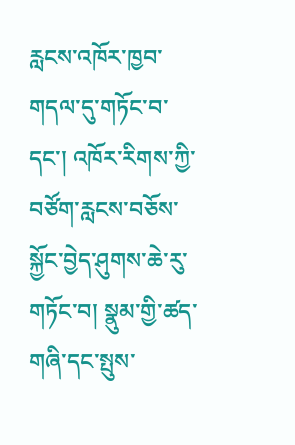རླངས་འཁོར་ཁྱབ་གདལ་དུ་གཏོང་བ་དང་། འཁོར་རིགས་ཀྱི་བཙོག་རླངས་བཅོས་སྐྱོང་བྱེད་ཤུགས་ཆེ་རུ་གཏོང་བ། སྣུམ་གྱི་ཚད་གཞི་དང་སྤུས་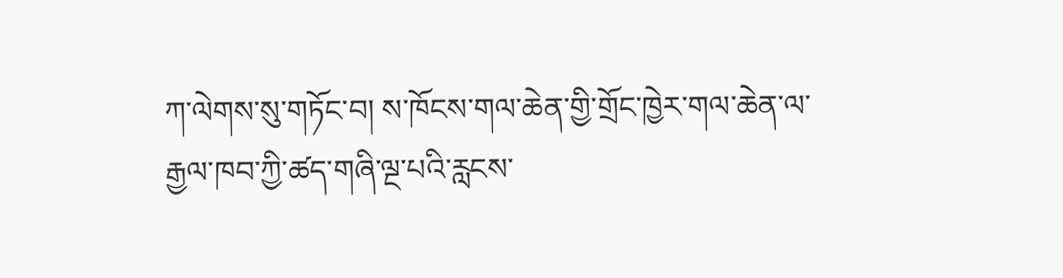ཀ་ལེགས་སུ་གཏོང་བ། ས་ཁོངས་གལ་ཆེན་གྱི་གྲོང་ཁྱེར་གལ་ཆེན་ལ་རྒྱལ་ཁབ་ཀྱི་ཚད་གཞི་ལྔ་པའི་རླངས་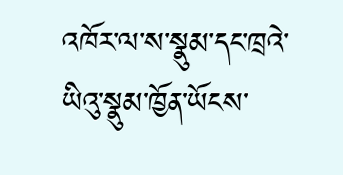འཁོར་ལ་ས་སྣུམ་དང་ཁྲའེ་ཡིའུ་སྣུམ་ཁྱོན་ཡོངས་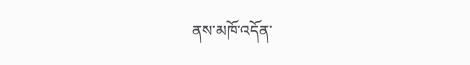ནས་མཁོ་འདོན་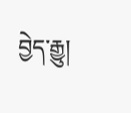བྱེད་རྒྱུ།